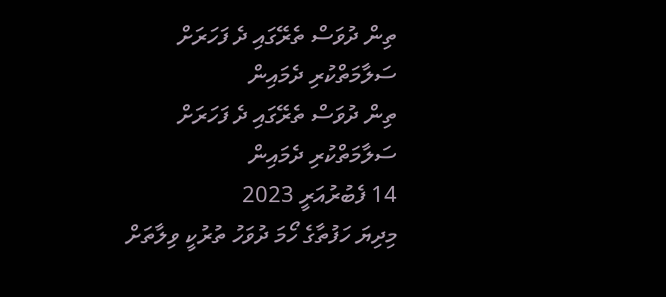ތިން ދުވަސް ތެރޭގައި ދެ ފަހަރަށް ސަލާމަތްކުރި ދެމައިން
ތިން ދުވަސް ތެރޭގައި ދެ ފަހަރަށް ސަލާމަތްކުރި ދެމައިން
14 ފެބުރުއަރީ 2023
މިދިޔަ ހަފުތާގެ ހޯމަ ދުވަހު ތުރުކީ ވިލާތަށް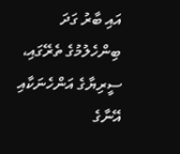އައި ބާރު ގަދަ ބިންހެލުމުގެ ތެރޭގައި، ސީރިޔާގެ އަންހެނަކާއި އޭނާގެ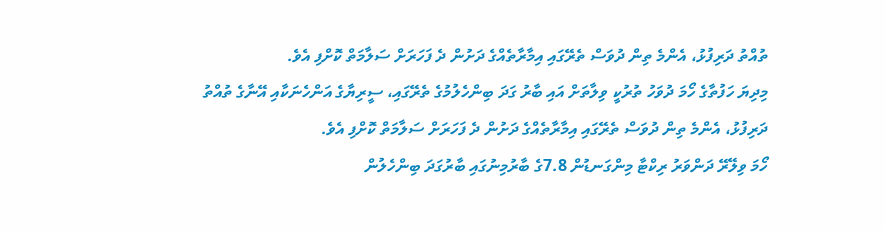ތުއްތު ދަރިފުޅު، އެންމެ ތިން ދުވަސް ތެރޭގައި އިމާރާތެއްގެ ދަށުން ދެ ފަހަރަށް ސަލާމަތް ކޮށްފި އެވެ.
މިދިޔަ ހަފުތާގެ ހޯމަ ދުވަހު ތުރުކީ ވިލާތަށް އައި ބާރު ގަދަ ބިންހެލުމުގެ ތެރޭގައި، ސީރިޔާގެ އަންހެނަކާއި އޭނާގެ ތުއްތު ދަރިފުޅު، އެންމެ ތިން ދުވަސް ތެރޭގައި އިމާރާތެއްގެ ދަށުން ދެ ފަހަރަށް ސަލާމަތް ކޮށްފި އެވެ.
ހޯމަ ވިލޭރޭ ދަންވަރު ރިކްޓާ މިންގަނޑުން 7.8ގެ ބާރުމިނުގައި ބާރުގަދަ ބިންހެލުން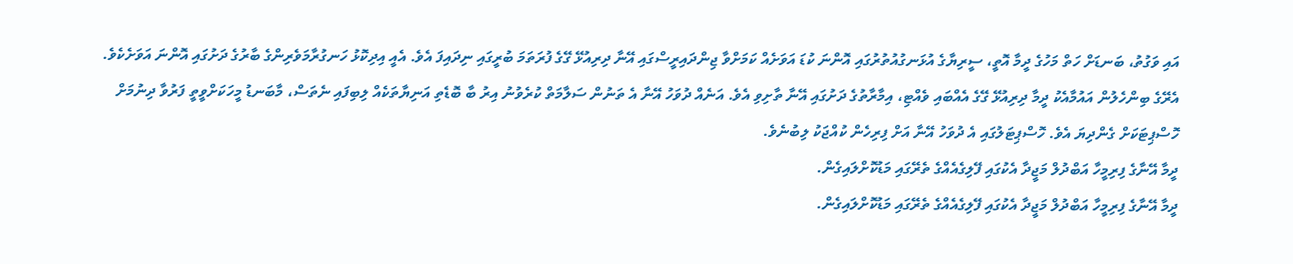އައި ވަގުތު، ބަނޑަށް ހަތް މަހުގެ ދީމާ އޮތީ، ސީރިޔާގެ އުޅަނގުއުތުރުގައި އޮންނަ ކުޑަ އަވަށެއް ކަމަށްވާ ޖިންދައިރީސްގައި އޭނާ ދިރިއުޅޭ ގޭގެ ފުރަތަމަ ބުރީގައި ނިދައިފަ އެވެ. އެއީ އިދިކޮޅު ހަނގުރާމަވެރިންގެ ބާރުގެ ދަށުގައި އޮންނަ އަވަށެކެވެ.
އެރޭގެ ބިންހެލުން އައުމާއެކު ދީމާ ދިރިއުޅޭ ގޭގެ އެއްބައި ވެއްޓި، އިމާރާތުގެ ދަށުގައި އޭނާ ތާށިވި އެވެ. އަނެއް ދުވަހު އޭނާ އެ ތަނުން ސަލާމަތް ކުރެވުނު އިރު ބާ ބޮޑެތި އަނިޔާތަކެއް ލިބިފައި ނެތަސް، މާބަނޑު މީހަކަށްވީތީ ފަރުވާ ދިނުމަށް ހޮސްޕިޓަކަށް ގެންދިޔަ އެވެ. ހޮސްޕިޓަލުގައި އެ ދުވަހު އޭނާ އަށް ފިރިހެން ކުއްޖަކު ލިބުނެވެ.
ދީމާ އޭނާގެ ފިރިމީހާ އަބްދުލް މަޖީދާ އެކުގައި ފޭލިގެއެއްގެ ތެރޭގައި މަޑުކޮށްލައިގެން.
ދީމާ އޭނާގެ ފިރިމީހާ އަބްދުލް މަޖީދާ އެކުގައި ފޭލިގެއެއްގެ ތެރޭގައި މަޑުކޮށްލައިގެން.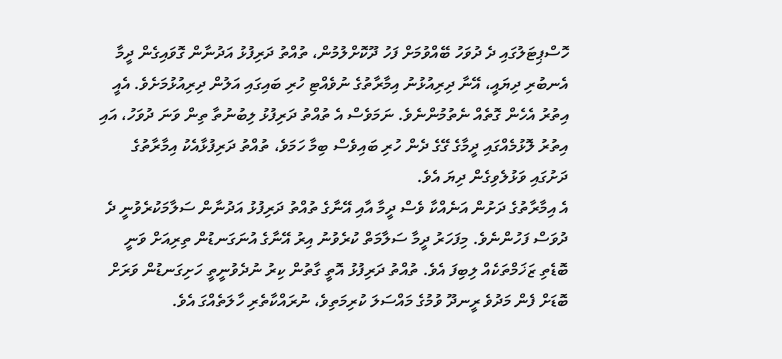ހޮސްޕިޓަލުގައި ދެ ދުވަހު ބޭއްވުމަށް ފަހު ދޫކޮށްލުމުން، ތުއްތު ދަރިފުޅު އަދުނާން ގޮވައިގެން ދީމާ އެނބުރި ދިޔައީ، އޭނާ ދިރިއުޅުނު އިމާރާތުގެ ނުވެއްޓި ހުރި ބައިގައި އަލުން ދިރިއުޅުމަށެވެ. އެއީ އިތުރު އެހެން ގޮތެއް ނެތުމުންނެވެ. ނަމަވެސް އެ ތުއްތު ދަރިފުޅު ލިބުނުތާ ތިން ވަނަ ދުވަހު، އައި އިތުރު ލޮޅުމެއްގައި ދީމާގެ ގޭގެ ދެން ހުރި ބައިވެސް ބިމާ ހަމަވެ، ތުއްތު ދަރިފުޅާއެކު އިމާރާތުގެ ދަށުގައި ވަޅުލެވިގެން ދިޔަ އެވެ.
އެ އިމާރާތުގެ ދަށުން އަނެއްކާ ވެސް ދީމާ އާއި އޭނާގެ ތުއްތު ދަރިފުޅު އަދުނާން ސަލާމަކުރެވުނީ ދެ ދުވަސް ފަހުންނެވެ. މިފަހަރު ދީމާ ސަލާމަތް ކުރެވުނު އިރު އޭނާގެ އުނަގަނޑުން ތިރިއަށް ވަނީ ބޮޑެތި ޒަޚަމްތަކެއް ލިބިފަ އެވެ. ތުއްތު ދަރިފުޅު އޮތީ ގާތުން ކިރު ނުދެވުނީތީ ހަށިގަނޑުން ވަރަށް ބޮޑަށް ފެން މަދުވެ ރީނދޫ ވުމުގެ މައްސަލަ ކުރިމަތިވެ، ނުރައްކާތެރި ހާލަތެއްގަ އެވެ.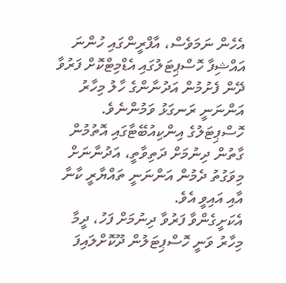އެހެން ނަމަވެސް، އާފްރީންގައި ހުންނަ އައްޝިފާ ހޮސްޕިޓަލުގައި އެޑްމިޓްކޮށް ފަރުވާ ދޭން ފެށުމުން އަދުނާންގެ ހާލު މިހާރު އަންނަނީ ރަނގަޅު ވަމުންނެވެ. ހޮސްޕިޓަލުގެ އިންކިއުބޭޓާގައި އޮތުމުން ގާތުން ދިނުމަށް ދަތިވާތީ، އަދުނާނަށް މިވަގުތު ދެމުން އަންނަނީ ތައްޔާރީ ކާނާ އާއި އައިވީ އެވެ.
އެކަށީގެންވާ ފަރުވާ ދިނުމަށް ފަހު، ދީމާ މިހާރު ވަނީ ހޮސްޕިޓަލުން ދޫކޮށްލައިފަ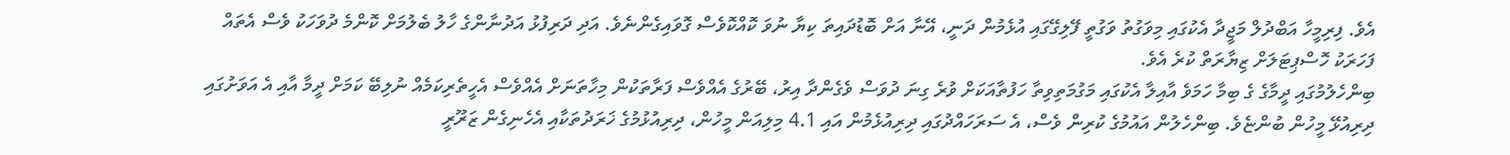އެވެ. ފިރިމީހާ އަބްދުލް މަޖީދާ އެކުގައި މިވަގުތު ވަގުތީ ފޭލިގޭގައި އުޅެމުން ދަނީ، އޭނާ އަށް ބޮޑުދައިތަ ކިޔާ ނުވަ ކޮއްކޮވެސް ގޮވައިގެންނެވެ. އަދި ދަރިފުޅު އަދުނާންގެ ހާލު ބެލުމަށް ކޮންމެ ދުވަހަކު ވެސް އެތައް ފަހަރަކު ހޮސްޕިޓަލަށް ޒިޔާރަތް ކުރެ އެވެ.
ބިންހެލުމުގައި ދީމާގެ ގެ ބިމާ ހަމަވެ އާއިލާ އެކުގައި މަގުމަތިވިތާ ހަފުތާއަކަށް ވުރެ ގިނަ ދުވަސް ވެގެންދާ އިރު، ބޭރުގެ އެއްވެސް ފަރާތަކުން މިހާތަނަށް އެއްވެސް އެހީތެރިކަމެއް ނުލިބޭ ކަމަށް ދީމާ އާއި އެ އަވަށުގައި ދިރިއުޅޭ މީހުން ބުންޏެވެ. ބިންހެލުން އައުމުގެ ކުރިން ވެސް، އެ ސަރަހައްދުގައި ދިރިއުޅެމުން އައި 4.1 މިލިއަން މީހުން، ދިރިއުޅުމުގެ ޚަރަދުތަކާއި އެހެނިގެން ޒަރޫރީ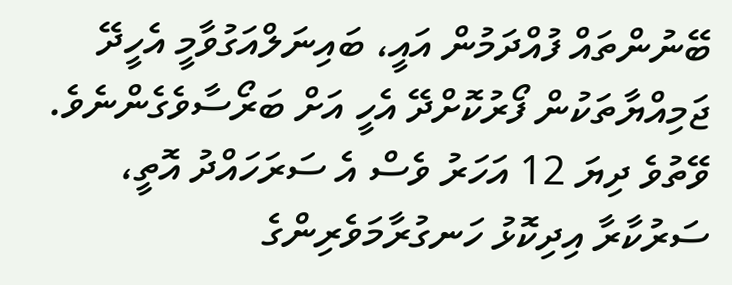ބޭނުންތައް ފުއްދަމުން އައީ، ބައިނަލްއަގުވާމީ އެހީދޭ ޖަމިއްޔާތަކުން ފޯރުކޮށްދޭ އެހީ އަށް ބަރޯސާވެގެންނެވެ.
ވޭތުވެ ދިޔަ 12 އަހަރު ވެސް އެ ސަރަހައްދު އޮތީ، ސަރުކާރާ އިދިކޮޅު ހަނގުރާމަވެރިންގެ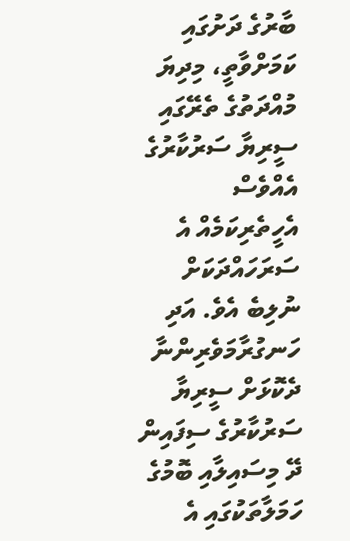ބާރުގެ ދަށުގައި ކަމަށްވާތީ، މިދިޔަ މުއްދަތުގެ ތެރޭގައި ސީރިޔާ ސަރުކާރުގެ އެއްވެސް އެހީތެރިކަމެއް އެ ސަރަހައްދަކަށް ނުލިބެ އެވެ. އަދި ހަނގުރާމަވެރިންނާ ދެކޮޅަށް ސީރިޔާ ސަރުކާރުގެ ސިފައިން ދޭ މިސައިލާއި ބޮމުގެ ހަމަލާތަކުގައި އެ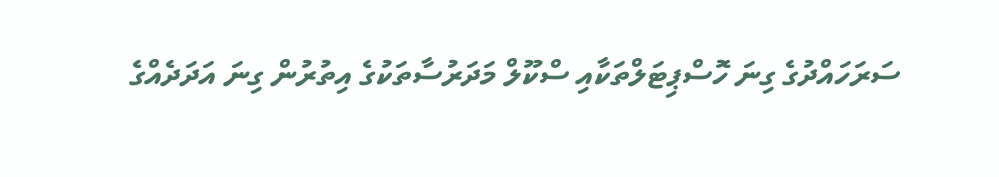ސަރަހައްދުގެ ގިނަ ހޮސްޕިޓަލްތަކާއި ސްކޫލް މަދަރުސާތަކުގެ އިތުރުން ގިނަ އަދަދެއްގެ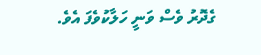ގެދޮރު ވެސް ވަނީ ހަލާކުވެފަ އެވެ.